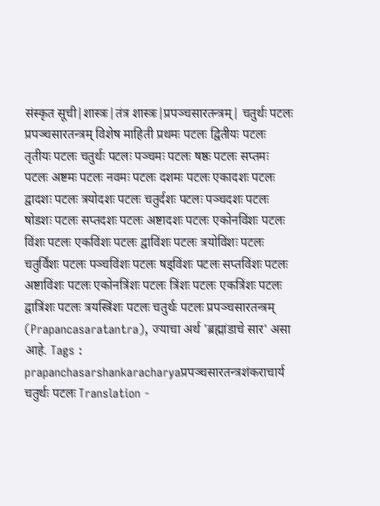संस्कृत सूची|शास्त्रः|तंत्र शास्त्रः|प्रपञ्चसारतन्त्रम्| चतुर्थः पटलः प्रपञ्चसारतन्त्रम् विशेष माहिती प्रथमः पटलः द्वितीयः पटलः तृतीयः पटलः चतुर्थः पटलः पञ्चमः पटलः षष्ठः पटलः सप्तमः पटलः अष्टमः पटलः नवमः पटलः दशमः पटलः एकादशः पटलः द्वादशः पटलः त्रयोदशः पटलः चतुर्दशः पटलः पञ्चदशः पटलः षोडशः पटलः सप्तदशः पटलः अष्टादशः पटलः एकोनविंशः पटलः विंशः पटलः एकविंशः पटलः द्वाविंशः पटलः त्रयोविंशः पटलः चतुर्विंशः पटलः पञ्चविंशः पटलः षड्विंशः पटलः सप्तविंशः पटलः अष्टाविंशः पटलः एकोनत्रिंशः पटलः त्रिंशः पटलः एकत्रिंशः पटलः द्वात्रिंशः पटलः त्रयस्त्रिंशः पटलः चतुर्थः पटलः प्रपञ्चसारतन्त्रम् (Prapancasaratantra), ज्याचा अर्थ 'ब्रह्मांडाचे सार' असा आहे. Tags : prapanchasarshankaracharyaप्रपञ्चसारतन्त्रशंकराचार्य चतुर्थः पटलः Translation -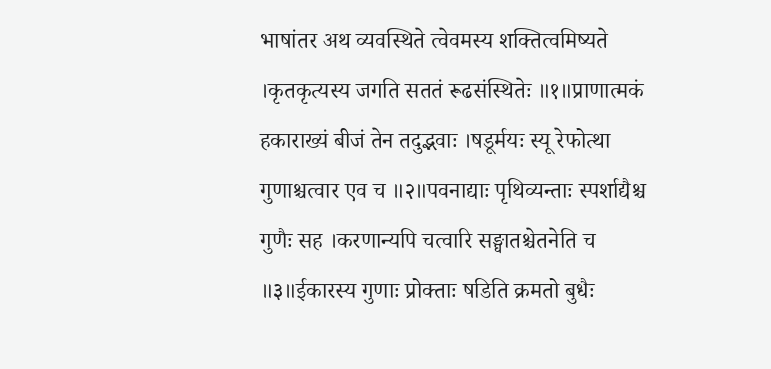भाषांतर अथ व्यवस्थिते त्वेवमस्य शक्तित्वमिष्यते ।कृतकृत्यस्य जगति सततं रूढसंस्थितेः ॥१॥प्राणात्मकं हकाराख्यं बीजं तेन तदुद्भवाः ।षडूर्मयः स्यू रेफोत्था गुणाश्चत्वार एव च ॥२॥पवनाद्याः पृथिव्यन्ताः स्पर्शाद्यैश्च गुणैः सह ।करणान्यपि चत्वारि सङ्घातश्चेतनेति च ॥३॥ईकारस्य गुणाः प्रोक्ताः षडिति क्रमतो बुधैः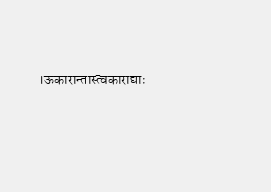।ऊकारान्तास्त्वकाराद्याः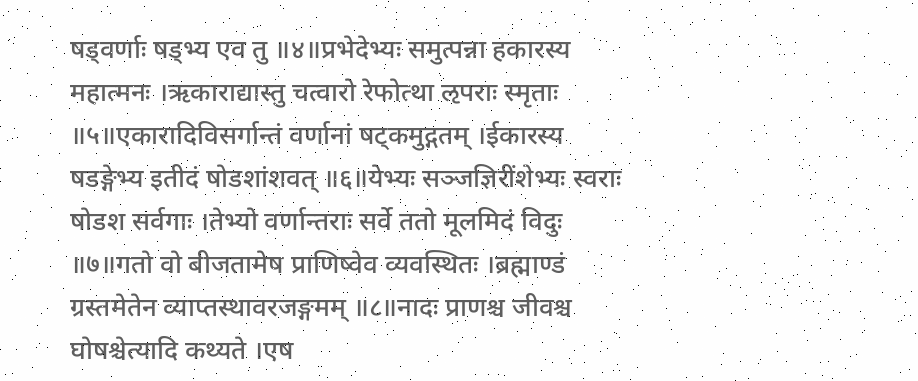षड्वर्णाः षड्भ्य एव तु ॥४॥प्रभेदेभ्यः समुत्पन्ना हकारस्य महात्मनः ।ऋकाराद्यास्तु चत्वारो रेफोत्था ऌपराः स्मृताः ॥५॥एकारादिविसर्गान्तं वर्णानां षट्कमुद्गतम् ।ईकारस्य षडङ्गेभ्य इतीदं षोडशांशवत् ॥६॥येभ्यः सञ्जज्ञिरींशेभ्यः स्वराः षोडश सर्वगाः ।तेभ्यो वर्णान्तराः सर्वे ततो मूलमिदं विदुः ॥७॥गतो वो बीजतामेष प्राणिष्वेव व्यवस्थितः ।ब्रह्माण्डं ग्रस्तमेतेन व्याप्तस्थावरजङ्गमम् ॥८॥नादः प्राणश्च जीवश्च घोषश्चेत्यादि कथ्यते ।एष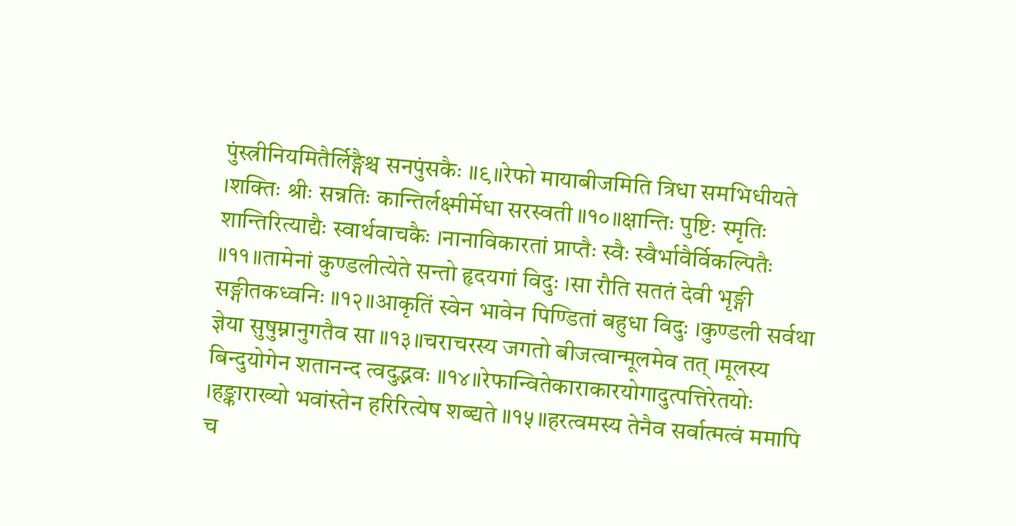पुंस्त्रीनियमितैर्लिङ्गैश्च सनपुंसकैः ॥९॥रेफो मायाबीजमिति त्रिधा समभिधीयते ।शक्तिः श्रीः सन्नतिः कान्तिर्लक्ष्मीर्मेधा सरस्वती ॥१०॥क्षान्तिः पुष्टिः स्मृतिः शान्तिरित्याद्यैः स्वार्थवाचकैः ।नानाविकारतां प्राप्तैः स्वैः स्वैर्भावैर्विकल्पितैः ॥११॥तामेनां कुण्डलीत्येते सन्तो हृदयगां विदुः ।सा रौति सततं देवी भृङ्गी सङ्गीतकध्वनिः ॥१२॥आकृतिं स्वेन भावेन पिण्डितां बहुधा विदुः ।कुण्डली सर्वथा ज्ञेया सुषुम्नानुगतैव सा ॥१३॥चराचरस्य जगतो बीजत्वान्मूलमेव तत् ।मूलस्य बिन्दुयोगेन शतानन्द त्वदुद्भवः ॥१४॥रेफान्वितेकाराकारयोगादुत्पत्तिरेतयोः ।हङ्काराख्यो भवांस्तेन हरिरित्येष शब्द्यते ॥१५॥हरत्वमस्य तेनैव सर्वात्मत्वं ममापि च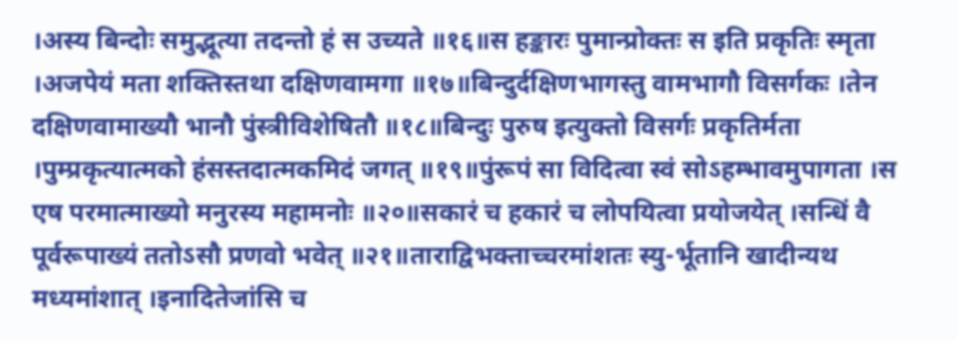।अस्य बिन्दोः समुद्भूत्या तदन्तो हं स उच्यते ॥१६॥स हङ्कारः पुमान्प्रोक्तः स इति प्रकृतिः स्मृता ।अजपेयं मता शक्तिस्तथा दक्षिणवामगा ॥१७॥बिन्दुर्दक्षिणभागस्तु वामभागौ विसर्गकः ।तेन दक्षिणवामाख्यौ भानौ पुंस्त्रीविशेषितौ ॥१८॥बिन्दुः पुरुष इत्युक्तो विसर्गः प्रकृतिर्मता ।पुम्प्रकृत्यात्मको हंसस्तदात्मकमिदं जगत् ॥१९॥पुंरूपं सा विदित्वा स्वं सोऽहम्भावमुपागता ।स एष परमात्माख्यो मनुरस्य महामनोः ॥२०॥सकारं च हकारं च लोपयित्वा प्रयोजयेत् ।सन्धिं वै पूर्वरूपाख्यं ततोऽसौ प्रणवो भवेत् ॥२१॥ताराद्विभक्ताच्चरमांशतः स्यु-र्भूतानि खादीन्यथ मध्यमांशात् ।इनादितेजांसि च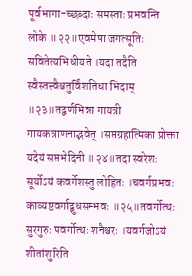पूर्वभागा-च्छब्दाः समस्ताः प्रभवन्ति लोके ॥२२॥एवमेषा जगत्सूतिः सवितेत्यभिधीयते ।यदा तदैति स्वैस्तत्त्वैश्चतुर्विंशतिधा भिदाम् ॥२३॥तद्वर्णभिन्ना गायत्री गायकत्राणनाद्भवेत् ।सप्तग्रहात्मिका प्रोक्ता यदेयं सप्तभेदिनी ॥२४॥तदा स्वरेशः सूर्योऽयं कवर्गेशस्तु लोहितः ।चवर्गप्रभवः काव्यष्टवर्गाद्बुधसम्भवः ॥२५॥तवर्गोत्थः सुरगुरुः पवर्गोत्थः शनैश्चरः ।यवर्गजोऽयं शीतांशुरिति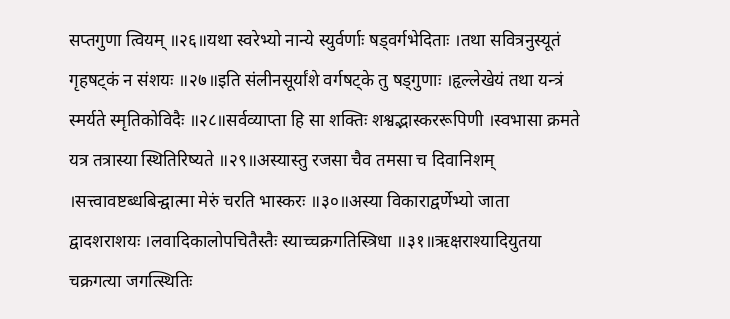सप्तगुणा त्वियम् ॥२६॥यथा स्वरेभ्यो नान्ये स्युर्वर्णाः षड्वर्गभेदिताः ।तथा सवित्रनुस्यूतं गृहषट्कं न संशयः ॥२७॥इति संलीनसूर्यांशे वर्गषट्के तु षड्गुणाः ।हृल्लेखेयं तथा यन्त्रं स्मर्यते स्मृतिकोविदैः ॥२८॥सर्वव्याप्ता हि सा शक्तिः शश्वद्भास्कररूपिणी ।स्वभासा क्रमते यत्र तत्रास्या स्थितिरिष्यते ॥२९॥अस्यास्तु रजसा चैव तमसा च दिवानिशम् ।सत्त्वावष्टब्धबिन्द्वात्मा मेरुं चरति भास्करः ॥३०॥अस्या विकाराद्वर्णेभ्यो जाता द्वादशराशयः ।लवादिकालोपचितैस्तैः स्याच्चक्रगतिस्त्रिधा ॥३१॥ऋक्षराश्यादियुतया चक्रगत्या जगत्स्थितिः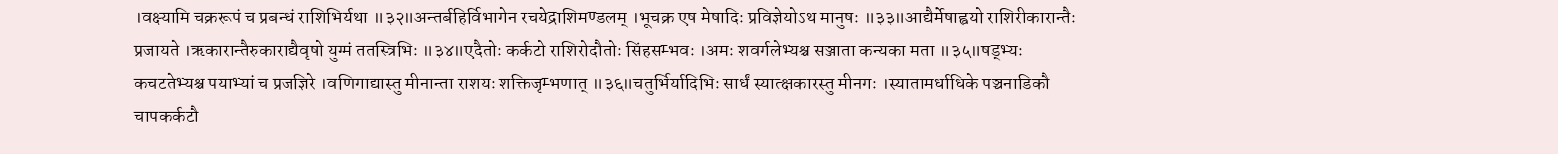।वक्ष्यामि चक्ररूपं च प्रबन्धं राशिभिर्यथा ॥३२॥अन्तर्बहिर्विभागेन रचयेद्राशिमण्डलम् ।भूचक्र एष मेषादिः प्रविज्ञेयोऽथ मानुषः ॥३३॥आद्यैर्मेषाह्वयो राशिरीकारान्तैः प्रजायते ।ऋकारान्तैरुकाराद्यैवृषो युग्मं ततस्त्रिभिः ॥३४॥एदैतोः कर्कटो राशिरोदौतोः सिंहसम्भवः ।अमः शवर्गलेभ्यश्च सञ्जाता कन्यका मता ॥३५॥षड्भ्यः कचटतेभ्यश्च पयाभ्यां च प्रजज्ञिरे ।वणिगाद्यास्तु मीनान्ता राशयः शक्तिजृम्भणात् ॥३६॥चतुर्भिर्यादिभिः सार्धं स्यात्क्षकारस्तु मीनगः ।स्यातामर्धाधिके पञ्चनाडिकौ चापकर्कटौ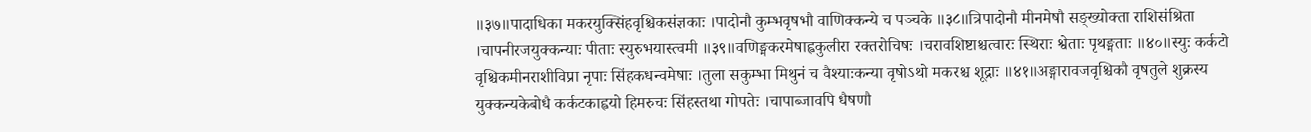॥३७॥पादाधिका मकरयुक्सिंहवृश्चिकसंज्ञकाः ।पादोनौ कुम्भवृषभौ वाणिक्कन्ये च पञ्चके ॥३८॥त्रिपादोनौ मीनमेषौ सङ्ख्योक्ता राशिसंश्रिता ।चापनीरजयुक्कन्याः पीताः स्युरुभयास्त्वमी ॥३९॥वणिङ्मकरमेषाह्वकुलीरा रक्तरोचिषः ।चरावशिष्टाश्चत्वारः स्थिराः श्वेताः पृथङ्मताः ॥४०॥स्युः कर्कटो वृश्चिकमीनराशीविप्रा नृपाः सिंहकधन्वमेषाः ।तुला सकुम्भा मिथुनं च वैश्याःकन्या वृषोऽथो मकरश्च शूद्राः ॥४१॥अङ्गारावजवृश्चिकौ वृषतुले शुक्रस्य युक्कन्यकेबोधै कर्कटकाह्वयो हिमरुचः सिंहस्तथा गोपतेः ।चापाब्जावपि धैषणौ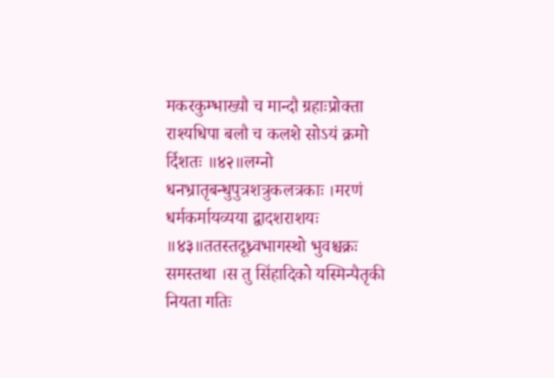मकरकुम्भाख्यौ च मान्दौ ग्रहाःप्रोक्ता राश्यधिपा बलौ च कलशे सोऽयं क्रमो र्दिशतः ॥४२॥लग्नो धनभ्रातृबन्धुपुत्रशत्रुकलत्रकाः ।मरणं धर्मकर्मायव्यया द्वादशराशयः ॥४३॥ततस्तदूध्र्वभागस्थो भुवश्चक्रः समस्तथा ।स तु सिंहादिको यस्मिन्पैतृकी नियता गतिः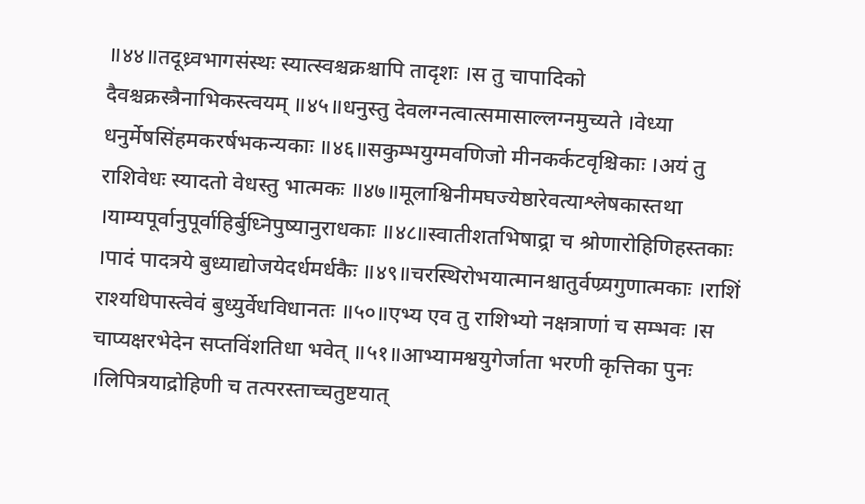॥४४॥तदूध्र्वभागसंस्थः स्यात्स्वश्चक्रश्चापि तादृशः ।स तु चापादिको दैवश्चक्रस्त्रैनाभिकस्त्वयम् ॥४५॥धनुस्तु देवलग्नत्वात्समासाल्लग्नमुच्यते ।वेध्या धनुर्मेषसिंहमकरर्षभकन्यकाः ॥४६॥सकुम्भयुग्मवणिजो मीनकर्कटवृश्चिकाः ।अयं तु राशिवेधः स्यादतो वेधस्तु भात्मकः ॥४७॥मूलाश्विनीमघज्येष्ठारेवत्याश्लेषकास्तथा ।याम्यपूर्वानुपूर्वाहिर्बुध्निपुष्यानुराधकाः ॥४८॥स्वातीशतभिषाद्र्रा च श्रोणारोहिणिहस्तकाः ।पादं पादत्रये बुध्याद्योजयेदर्धमर्धकैः ॥४९॥चरस्थिरोभयात्मानश्चातुर्वण्र्यगुणात्मकाः ।राशिं राश्यधिपास्त्वेवं बुध्युर्वेधविधानतः ॥५०॥एभ्य एव तु राशिभ्यो नक्षत्राणां च सम्भवः ।स चाप्यक्षरभेदेन सप्तविंशतिधा भवेत् ॥५१॥आभ्यामश्वयुगेर्जाता भरणी कृत्तिका पुनः ।लिपित्रयाद्रोहिणी च तत्परस्ताच्चतुष्टयात्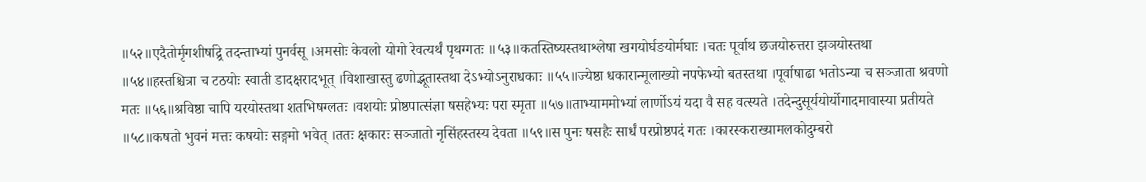॥५२॥एदैतोर्मृगशीर्षाद्र्रे तदन्ताभ्यां पुनर्वसू ।अमसोः केवलो योगो रेवत्यर्थं पृथग्गतः ॥५३॥कतस्तिष्यस्तथाश्लेषा खगयोर्घङयोर्मघाः ।चतः पूर्वाथ छजयोरुत्तरा झञयोस्तथा ॥५४॥हस्तश्चित्रा च टठयोः स्वाती डादक्षरादभूत् ।विशाखास्तु ढणोद्भूतास्तथा देऽभ्योऽनुराधकाः ॥५५॥ज्येष्ठा धकारान्मूलाख्यो नपफेभ्यो बतस्तथा ।पूर्वाषाढा भतोऽन्या च सञ्जाता श्रवणो मतः ॥५६॥श्रविष्ठा चापि यरयोस्तथा शतभिषग्लतः ।वशयोः प्रोष्ठपात्संज्ञा षसहेभ्यः परा स्मृता ॥५७॥ताभ्याममोभ्यां लार्णोऽयं यदा वै सह वत्स्यते ।तदेन्दुसूर्ययोर्योगादमावास्या प्रतीयते ॥५८॥कषतो भुवनं मत्तः कषयोः सङ्गमो भवेत् ।ततः क्षकारः सञ्जातो नृसिंहस्तस्य देवता ॥५९॥स पुनः षसहैः सार्धं परप्रोष्ठपदं गतः ।कारस्कराख्यामलकोदुम्बरो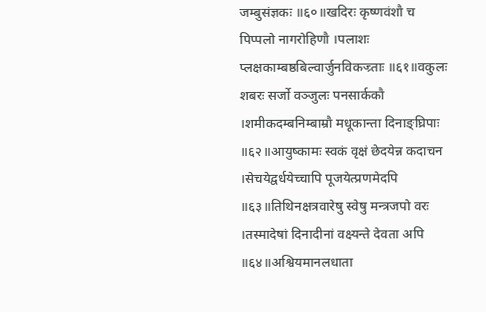जम्बुसंज्ञकः ॥६०॥खदिरः कृष्णवंशौ च पिप्पलो नागरोहिणौ ।पलाशः प्लक्षकाम्बष्ठबिल्वार्जुनविकज्र्ताः ॥६१॥वकुलः शबरः सर्जो वञ्जुलः पनसार्ककौ ।शमीकदम्बनिम्बाम्रौ मधूकान्ता दिनाङ्घ्रिपाः ॥६२॥आयुष्कामः स्वकं वृक्षं छेदयेन्न कदाचन ।सेचयेद्वर्धयेच्चापि पूजयेत्प्रणमेदपि ॥६३॥तिथिनक्षत्रवारेषु स्वेषु मन्त्रजपो वरः ।तस्मादेषां दिनादीनां वक्ष्यन्ते देवता अपि ॥६४॥अश्वियमानलधाता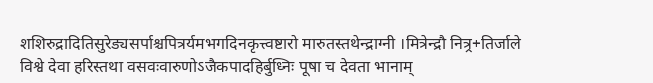शशिरुद्रादितिसुरेड्यसर्पाश्चपित्रर्यमभगदिनकृत्त्वष्टारो मारुतस्तथेन्द्राग्नी ।मित्रेन्द्रौ नित्र्र+तिर्जाले विश्वे देवा हरिस्तथा वसवःवारुणोऽजैकपादहिर्बुध्निः पूषा च देवता भानाम्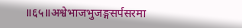॥६५॥अश्वेभाजभुजङ्गसर्पसरमा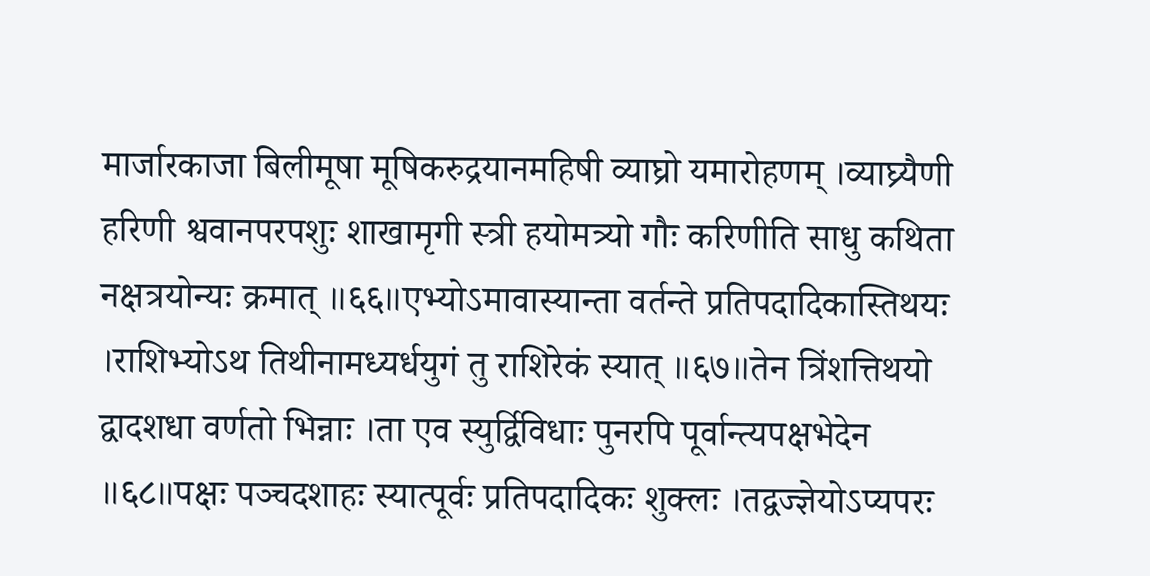मार्जारकाजा बिलीमूषा मूषिकरुद्रयानमहिषी व्याघ्रो यमारोहणम् ।व्याघ्र्यैणी हरिणी श्ववानपरपशुः शाखामृगी स्त्री हयोमत्र्यो गौः करिणीति साधु कथिता नक्षत्रयोन्यः क्रमात् ॥६६॥एभ्योऽमावास्यान्ता वर्तन्ते प्रतिपदादिकास्तिथयः ।राशिभ्योऽथ तिथीनामध्यर्धयुगं तु राशिरेकं स्यात् ॥६७॥तेन त्रिंशत्तिथयो द्वादशधा वर्णतो भिन्नाः ।ता एव स्युर्द्विविधाः पुनरपि पूर्वान्त्यपक्षभेदेन ॥६८॥पक्षः पञ्चदशाहः स्यात्पूर्वः प्रतिपदादिकः शुक्लः ।तद्वज्ज्ञेयोऽप्यपरः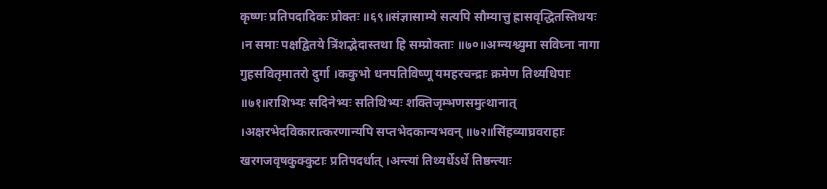कृष्णः प्रतिपदादिकः प्रोक्तः ॥६९॥संज्ञासाम्ये सत्यपि सौम्यात्तु ह्रासवृद्धितस्तिथयः ।न समाः पक्षद्वितये त्रिंशद्भेदास्तथा हि सम्प्रोक्ताः ॥७०॥अग्न्यश्व्युमा सविघ्ना नागा गुहसवितृमातरो दुर्गा ।ककुभो धनपतिविष्णू यमहरचन्द्राः क्रमेण तिथ्यधिपाः ॥७१॥राशिभ्यः सदिनेभ्यः सतिथिभ्यः शक्तिजृम्भणसमुत्थानात् ।अक्षरभेदविकारात्करणान्यपि सप्तभेदकान्यभवन् ॥७२॥सिंहव्याघ्रवराहाः खरगजवृषकुक्कुटाः प्रतिपदर्धात् ।अन्त्यां तिथ्यर्धेऽर्धे तिष्ठन्त्याः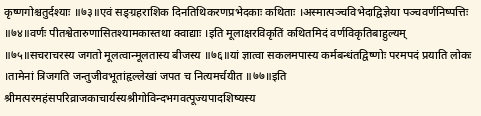कृष्णगोश्चतुर्दश्याः ॥७३॥एवं सङ्ग्रहराशिक दिनतिथिकरणप्रभेदकाः कथिताः ।अस्मात्पञ्चविभेदाद्विज्ञेया पञ्चवर्णनिष्पत्तिः ॥७४॥वर्णः पीतश्वेतारुणासितश्यामकास्तथा क्वाद्याः ।इति मूलाक्षरविकृतिं कथितमिदं वर्णविकृतिबाहुल्यम् ॥७५॥सचराचरस्य जगतो मूलत्वान्मूलतास्य बीजस्य ॥७६॥यां ज्ञात्वा सकलमपास्य कर्मबन्धंतद्विष्णोः परमपदं प्रयाति लोकः ।तामेनां त्रिजगति जन्तुजीवभूतांहृल्लेखां जपत च नित्यमर्चयीत ॥७७॥इति श्रीमत्परमहंसपरिव्राजकाचार्यस्यश्रीगोविन्दभगवत्पूज्यपादशिष्यस्य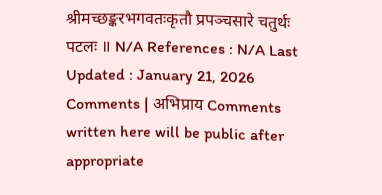श्रीमच्छङ्करभगवतःकृतौ प्रपञ्चसारे चतुर्थः पटलः ॥ N/A References : N/A Last Updated : January 21, 2026 Comments | अभिप्राय Comments written here will be public after appropriate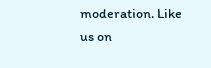moderation. Like us on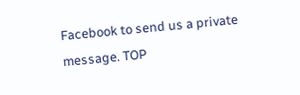Facebook to send us a private message. TOP